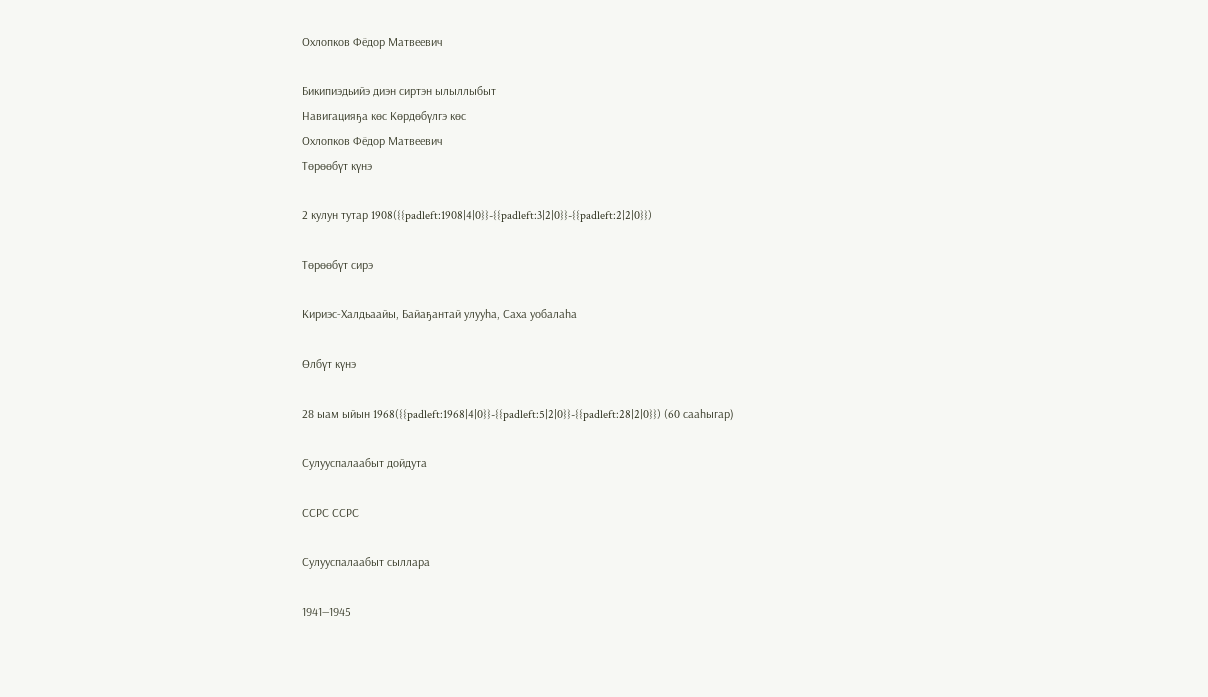Охлопков Фёдор Матвеевич

Бикипиэдьийэ диэн сиртэн ылыллыбыт
Навигацияҕа көс Көрдөбүлгэ көс
Охлопков Фёдор Матвеевич
Төрөөбүт күнэ

2 кулун тутар 1908({{padleft:1908|4|0}}-{{padleft:3|2|0}}-{{padleft:2|2|0}})

Төрөөбүт сирэ

Кириэс-Халдьаайы, Байаҕантай улууһа, Саха уобалаһа

Өлбүт күнэ

28 ыам ыйын 1968({{padleft:1968|4|0}}-{{padleft:5|2|0}}-{{padleft:28|2|0}}) (60 сааһыгар)

Сулууспалаабыт дойдута

ССРС ССРС

Сулууспалаабыт сыллара

1941—1945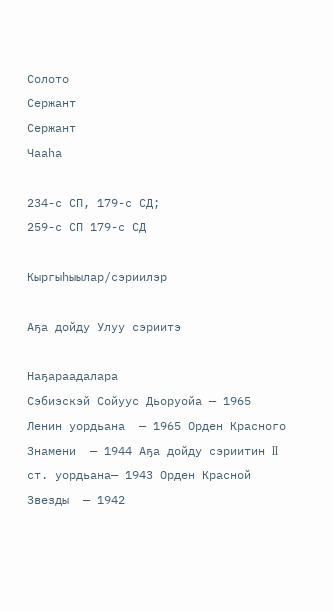Солото
Сержант
Сержант
Чааһа

234-с СП, 179-с СД;
259-с СП 179-с СД

Кыргыһыылар/сэриилэр

Аҕа дойду Улуу сэриитэ

Наҕараадалара
Сэбиэскэй Сойуус Дьоруойа — 1965
Ленин уордьана  — 1965 Орден Красного Знамени  — 1944 Аҕа дойду сэриитин II ст. уордьана— 1943 Орден Красной Звезды  — 1942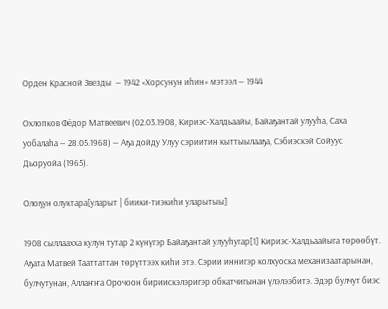Орден Красной Звезды  — 1942 «Хорсунун иһин» мэтээл — 1944

Охлопков Фёдор Матвеевич (02.03.1908, Кириэс-Халдьаайы, Байаҕантай улууһа, Саха уобалаһа — 28.05.1968) — Аҕа дойду Улуу сэриитин кыттыылааҕа, Сэбиэскэй Сойуус Дьоруойа (1965).

Олоҕун олуктара[уларыт | биики-тиэкиһи уларытыы]

1908 сыллаахха кулун тутар 2 күнүгэр Байаҕантай улууһугар[1] Кириэс-Халдьаайыга төрөөбүт. Аҕата Матвей Тааттаттан төрүттээх киһи этэ. Сэрии иннигэр колхуоска механизаатарынан, булчутунан, Аллаҥҥа Орочоон бириискэлэригэр обкатчигынан үлэлээбитэ. Эдэр булчут биэс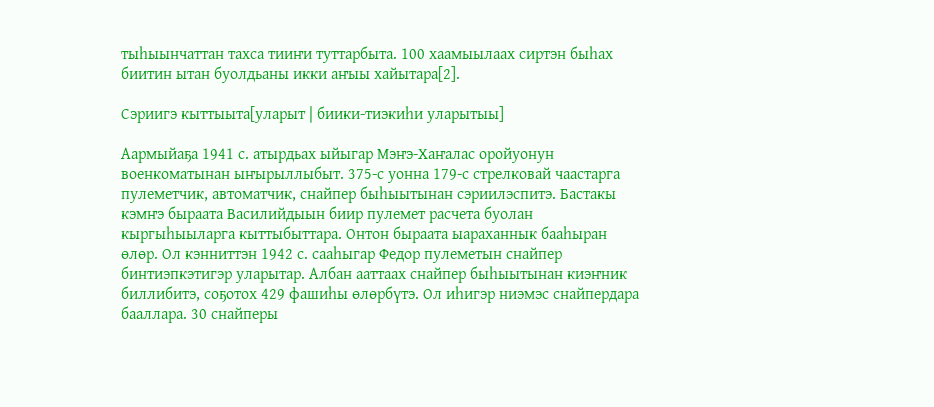тыһыынчаттан тахса тииҥи туттарбыта. 100 хаамыылаах сиртэн быһах биитин ытан буолдьаны икки аҥыы хайытара[2].

Сэриигэ кыттыыта[уларыт | биики-тиэкиһи уларытыы]

Аармыйаҕа 1941 с. атырдьах ыйыгар Мэҥэ-Хаҥалас оройуонун военкоматынан ыҥырыллыбыт. 375-с уонна 179-с стрелковай чаастарга пулеметчик, автоматчик, снайпер быһыытынан сэриилэспитэ. Бастакы кэмҥэ быраата Василийдыын биир пулемет расчета буолан кыргыһыыларга кыттыбыттара. Онтон быраата ыараханнык бааһыран өлөр. Ол кэнниттэн 1942 с. сааһыгар Федор пулеметын снайпер бинтиэпкэтигэр уларытар. Албан ааттаах снайпер быһыытынан киэҥник биллибитэ, соҕотох 429 фашиһы өлөрбүтэ. Ол иһигэр ниэмэс снайпердара бааллара. 30 снайперы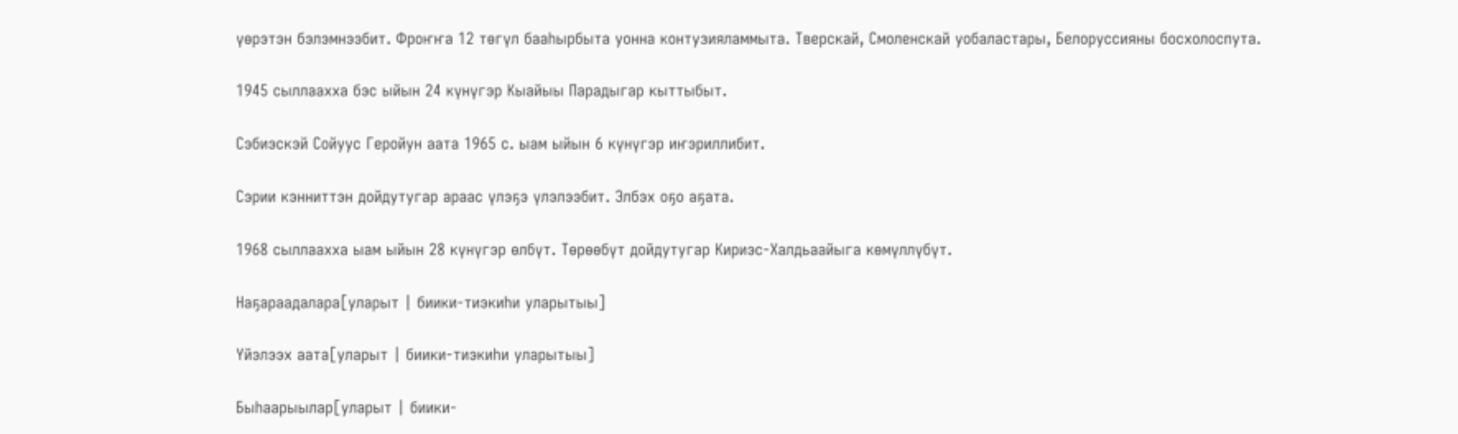үөрэтэн бэлэмнээбит. Фроҥҥа 12 төгүл бааһырбыта уонна контузияламмыта. Тверскай, Смоленскай уобаластары, Белоруссияны босхолоспута.

1945 сыллаахха бэс ыйын 24 күнүгэр Кыайыы Парадыгар кыттыбыт.

Сэбиэскэй Сойуус Геройун аата 1965 с. ыам ыйын 6 күнүгэр иҥэриллибит.

Сэрии кэнниттэн дойдутугар араас үлэҕэ үлэлээбит. Элбэх оҕо аҕата.

1968 сыллаахха ыам ыйын 28 күнүгэр өлбүт. Төрөөбүт дойдутугар Кириэс-Халдьаайыга көмүллүбүт.

Наҕараадалара[уларыт | биики-тиэкиһи уларытыы]

Үйэлээх аата[уларыт | биики-тиэкиһи уларытыы]

Быһаарыылар[уларыт | биики-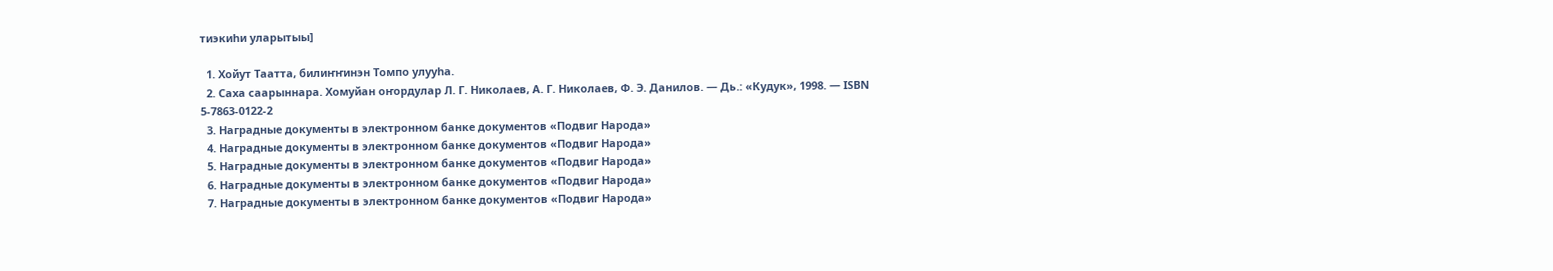тиэкиһи уларытыы]

  1. Хойут Таатта, билиҥҥинэн Томпо улууһа.
  2. Саха саарыннара. Хомуйан оҥордулар Л. Г. Николаев, А. Г. Николаев, Ф. Э. Данилов. — Дь.: «Кудук», 1998. — ISBN 5-7863-0122-2
  3. Наградные документы в электронном банке документов «Подвиг Народа»
  4. Наградные документы в электронном банке документов «Подвиг Народа»
  5. Наградные документы в электронном банке документов «Подвиг Народа»
  6. Наградные документы в электронном банке документов «Подвиг Народа»
  7. Наградные документы в электронном банке документов «Подвиг Народа»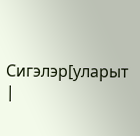Сигэлэр[уларыт |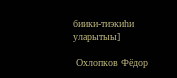биики-тиэкиһи уларытыы]

 Охлопков Фёдор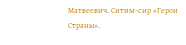Матвеевич. Cитим-сир «Герои Страны».